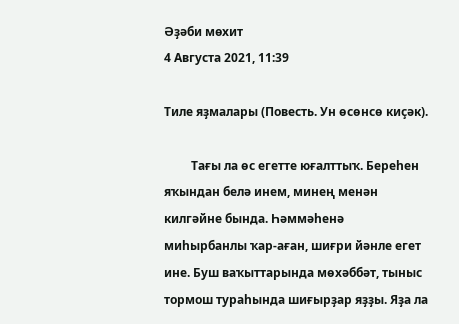Әҙәби мѳхит
4 Августа 2021, 11:39

Тиле яҙмалары (Повесть. Ун өсөнсө киҫәк).

         Тағы ла өс егетте юғалттыҡ. Береһен яҡындан белә инем, минең менән килгәйне бында. Һәммәһенә миһырбанлы ҡар-аған, шиғри йәнле егет ине. Буш ваҡыттарында мөхәббәт, тыныс тормош тураһында шиғырҙар яҙҙы. Яҙа ла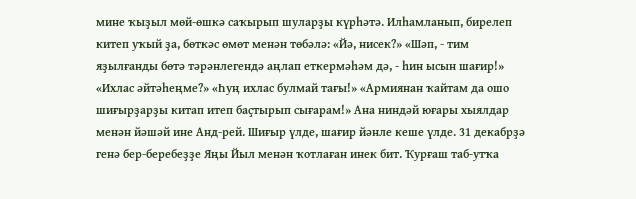мине ҡыҙыл мөй-өшкә саҡырып шуларҙы күрһәтә. Илһамланып, бирелеп китеп уҡый ҙа, бөткәс өмөт менән төбәлә: «Йә, нисек?» «Шәп, - тим яҙылғанды бөтә тәрәнлегендә аңлап еткермәһәм дә, - һин ысын шағир!» «Ихлас әйтәһеңме?» «Һуң ихлас булмай тағы!» «Армиянан ҡайтам да ошо шиғырҙарҙы китап итеп баҫтырып сығарам!» Ана ниндәй юғары хыялдар менән йәшәй ине Анд-рей. Шиғыр үлде, шағир йәнле кеше үлде. 31 декабрҙә генә бер-беребеҙҙе Яңы Йыл менән ҡотлаған инек бит. Ҡурғаш таб-утҡа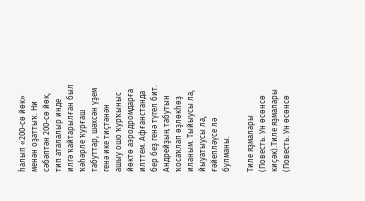һалып «200-сө йөк» менән оҙаттыҡ. Ни сәбәптән 200-сө йөк, тип аталалыр инде илгә ҡайтарылған был ҡәһәрле ҡурғаш табуттар, шәхсән үҙем генә ике тиҫтәнән ашыу ошо ҡурҡыныс йөктө аэродромдарға илттем. Афғанстанда бер беҙ генә түгел бит. Андрейҙың табутын ҡосаҡлап өҙлөкһөҙ иланым. Тыйыусы ла, йыуатыусы ла, ғәйепләүсе лә булманы.

Тиле яҙмалары (Повесть. Ун өсөнсө киҫәк).Тиле яҙмалары (Повесть. Ун өсөнсө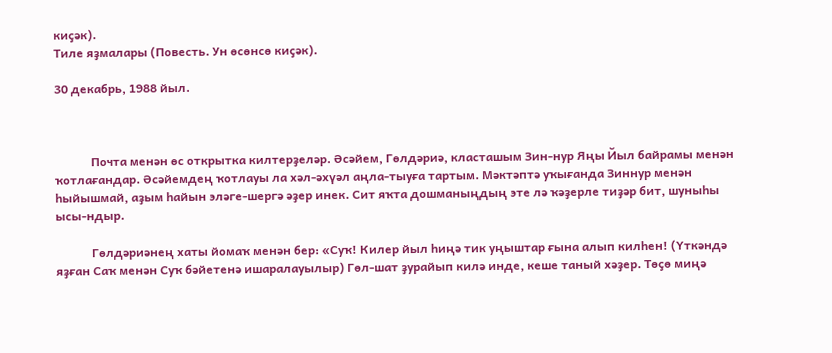киҫәк).
Тиле яҙмалары (Повесть. Ун өсөнсө киҫәк).

30 декабрь, 1988 йыл.



            Почта менән өс открытка килтерҙеләр. Әсәйем, Гөлдәриә, класташым Зин-нур Яңы Йыл байрамы менән ҡотлағандар. Әсәйемдең ҡотлауы ла хәл-әхүәл аңла-тыуға тартым. Мәктәптә уҡығанда Зиннур менән һыйышмай, аҙым һайын эләге-шергә әҙер инек. Сит яҡта дошманыңдың эте лә ҡәҙерле тиҙәр бит, шуныһы ысы-ндыр.

            Гөлдәриәнең хаты йомаҡ менән бер: «Суҡ! Килер йыл һиңә тик уңыштар ғына алып килһен! (Үткәндә яҙған Саҡ менән Суҡ бәйетенә ишаралауылыр) Гөл-шат ҙурайып килә инде, кеше таный хәҙер. Төҫө миңә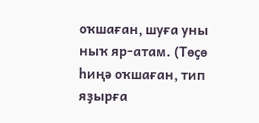оҡшаған, шуға уны ныҡ яр-атам. (Төҫө һиңә оҡшаған, тип яҙырға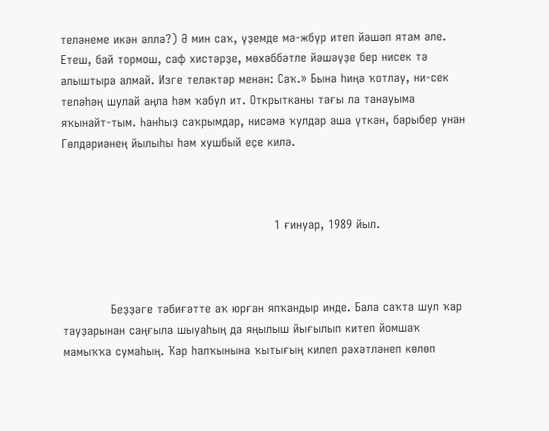теләнеме икән әллә?) Ә мин саҡ, үҙемде мә-жбүр итеп йәшәп ятам әле. Етеш, бай тормош, саф хистәрҙе, мөхәббәтле йәшәүҙе бер нисек тә алыштыра алмай. Изге теләктәр менән: Саҡ.» Бына һиңә ҡотлау, ни-сек теләһәң шулай аңла һәм ҡабул ит. Открытканы тағы ла танауыма яҡынайт-тым. Һанһыҙ саҡрымдар, нисәмә ҡулдар аша үткән, барыбер унан Гөлдәриәнең йылыһы һәм хушбый еҫе килә.



                                                     1 ғинуар, 1989 йыл.



            Беҙҙәге тәбиғәтте аҡ юрған япҡандыр инде. Бала саҡта шул ҡар тауҙарынан саңғыла шыуаһың да яңылыш йығылып китеп йомшаҡ мамыҡҡа сумаһың. Ҡар һалҡынына ҡытығың килеп рәхәтләнеп көлөп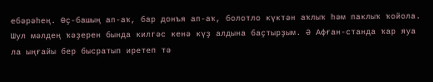ебәрәһең. Өҫ-башың ап-аҡ, бар донъя ап-аҡ, болотло күктән аҡлыҡ һәм паклыҡ ҡойола. Шул мәлдең ҡәҙерен бында килгәс кенә күҙ алдына баҫтырҙым. Ә Афған-станда ҡар яуа ла ыңғайы бер бысратып иретеп тә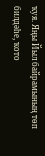ҡуя. Яңы Йыл байрамының төп билдәһе, ҡото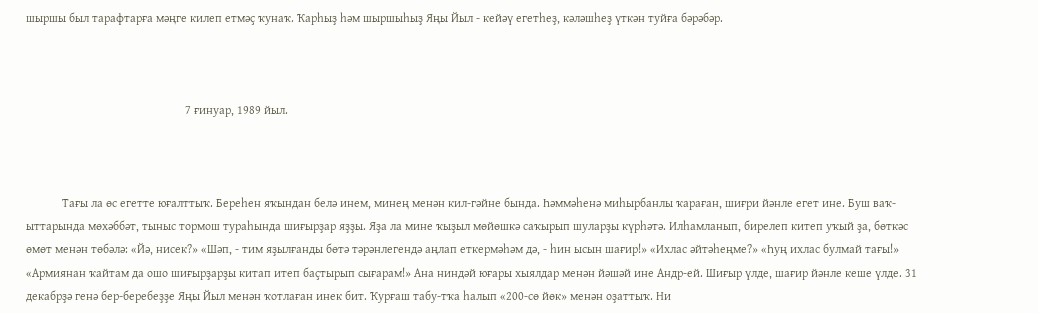шыршы был тарафтарға мәңге килеп етмәҫ ҡунаҡ. Ҡарһыҙ һәм шыршыһыҙ Яңы Йыл - кейәү егетһеҙ, кәләшһеҙ үткән туйға бәрәбәр.



                                                     7 ғинуар, 1989 йыл.



            Тағы ла өс егетте юғалттыҡ. Береһен яҡындан белә инем, минең менән кил-гәйне бында. Һәммәһенә миһырбанлы ҡараған, шиғри йәнле егет ине. Буш ваҡ-ыттарында мөхәббәт, тыныс тормош тураһында шиғырҙар яҙҙы. Яҙа ла мине ҡыҙыл мөйөшкә саҡырып шуларҙы күрһәтә. Илһамланып, бирелеп китеп уҡый ҙа, бөткәс өмөт менән төбәлә: «Йә, нисек?» «Шәп, - тим яҙылғанды бөтә тәрәнлегендә аңлап еткермәһәм дә, - һин ысын шағир!» «Ихлас әйтәһеңме?» «Һуң ихлас булмай тағы!» «Армиянан ҡайтам да ошо шиғырҙарҙы китап итеп баҫтырып сығарам!» Ана ниндәй юғары хыялдар менән йәшәй ине Андр-ей. Шиғыр үлде, шағир йәнле кеше үлде. 31 декабрҙә генә бер-беребеҙҙе Яңы Йыл менән ҡотлаған инек бит. Ҡурғаш табу-тҡа һалып «200-сө йөк» менән оҙаттыҡ. Ни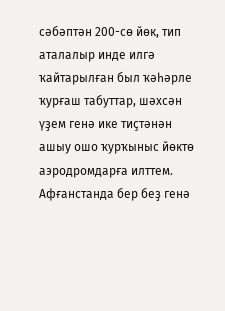сәбәптән 200-сө йөк, тип аталалыр инде илгә ҡайтарылған был ҡәһәрле ҡурғаш табуттар, шәхсән үҙем генә ике тиҫтәнән ашыу ошо ҡурҡыныс йөктө аэродромдарға илттем. Афғанстанда бер беҙ генә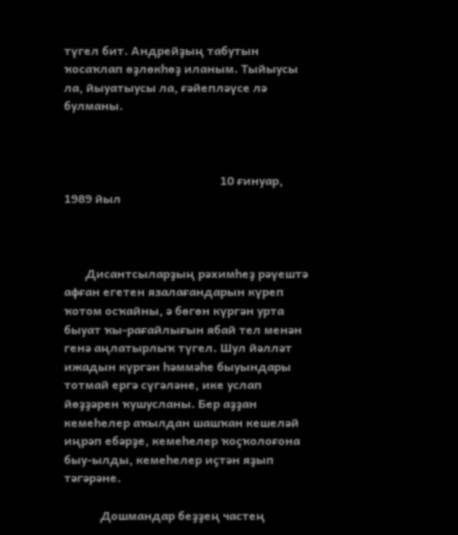түгел бит. Андрейҙың табутын ҡосаҡлап өҙлөкһөҙ иланым. Тыйыусы ла, йыуатыусы ла, ғәйепләүсе лә булманы.



                                                    10 ғинуар, 1989 йыл



       Дисантсыларҙың рәхимһеҙ рәүештә афған егетен язалағандарын күреп ҡотом осҡайны, ә бөгөн күргән урта быуат ҡы-рағайлығын ябай тел менән генә аңлатырлыҡ түгел. Шул йәлләт ижадын күргән һәммәһе быуындары тотмай ергә сүгәләне, ике услап йөҙҙәрен ҡушусланы. Бер аҙҙан кемеһелер аҡылдан шашҡан кешеләй иңрәп ебәрҙе, кемеһелер ҡоҫҡолоғона быу-ылды, кемеһелер иҫтән яҙып тәгәрәне.

            Дошмандар беҙҙең частең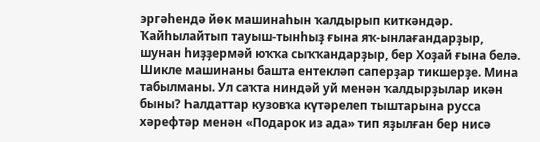эргәһендә йөк машинаһын ҡалдырып киткәндәр. Ҡайһылайтып тауыш-тынһыҙ ғына яҡ-ынлағандарҙыр, шунан һиҙҙермәй юҡҡа сыҡҡандарҙыр, бер Хоҙай ғына белә. Шикле машинаны башта ентекләп саперҙар тикшерҙе. Мина табылманы. Ул саҡта ниндәй уй менән ҡалдырҙылар икән быны? Һалдаттар кузовҡа күтәрелеп тыштарына русса хәрефтәр менән «Подарок из ада» тип яҙылған бер нисә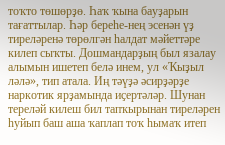тоҡто төшөрҙө. Һаҡ ҡына бауҙарын тағаттылар. Һәр береһе-нең эсенән үҙ тиреләренә төрөлгән һалдат мәйеттәре килеп сыҡты. Дошмандарҙың был язалау алымын ишетеп белә инем, ул «Ҡыҙыл ләлә», тип атала. Иң тәүҙә әсирҙәрҙе наркотик ярҙамында иҫертәләр. Шунан тереләй килеш бил тапҡырынан тиреләрен һуйып баш аша ҡаплап тоҡ һымаҡ итеп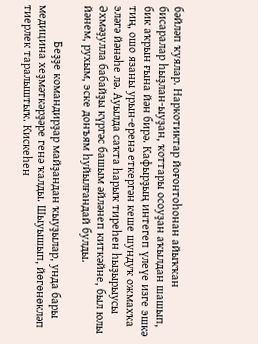бәйләп ҡуялар. Наркотиктар йоғонтоһонан айыҡҡан бисаралар һыҙлан-ыуҙан, ҡоттары осоуҙан аҡылдан шашып, бик аҡрын ғына йән бирә. Кафырҙың интегеп үлеүе изге эшкә тиң, ошо язаны урын-еренә еткергән кеше шундуҡ ожмахҡа эләгә йәнәһе лә. Ауылда саҡта һарыҡ тиреһен һыҙырыусы Әхмәҙулла бабайҙы күргәс башым әйләнеп киткәйне, был юлы йәнем, рухым, эске донъям һуйылғандай булды.

            Беҙҙе командирҙар майҙандан ҡыуҙылар, унда бары медицина хеҙмәткәрҙәре генә ҡалды. Шыуышып, йөгөнөкләп тиерлек таралыштыҡ. Кискеһен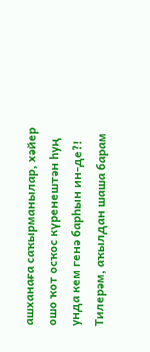ашханаға саҡырманылар, хәйер ошо ҡот осҡос күренештән һуң унда кем генә барһын ин-де?! Тилерәм, аҡылдан шаша барам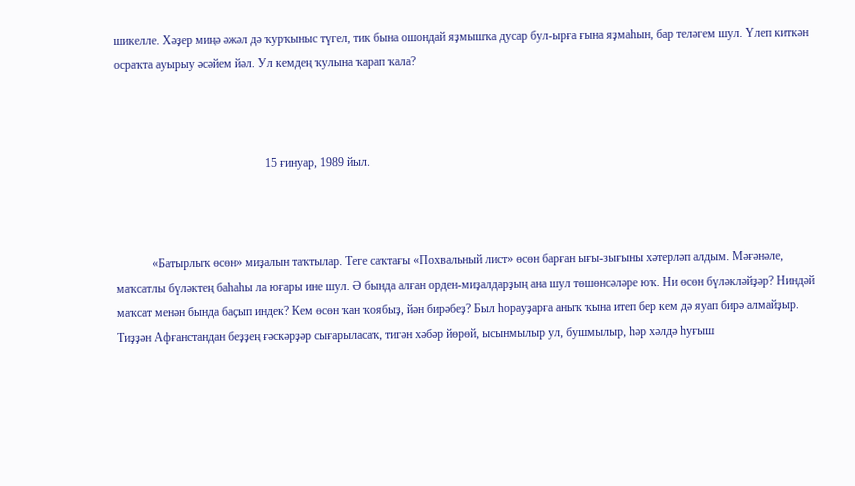шикелле. Хәҙер миңә әжәл дә ҡурҡыныс түгел, тик бына ошондай яҙмышҡа дусар бул-ырға ғына яҙмаһын, бар теләгем шул. Үлеп киткән осраҡта ауырыу әсәйем йәл. Ул кемдең ҡулына ҡарап ҡала?



                                                  15 ғинуар, 1989 йыл.



            «Батырлыҡ өсөн» миҙалын таҡтылар. Теге саҡтағы «Похвальный лист» өсөн барған ығы-зығыны хәтерләп алдым. Мәғәнәле, маҡсатлы бүләктең баһаһы ла юғары ине шул. Ә бында алған орден-миҙалдарҙың ана шул төшөнсәләре юҡ. Ни өсөн бүләкләйҙәр? Ниндәй маҡсат менән бында баҫып индек? Кем өсөн ҡан ҡоябыҙ, йән бирәбеҙ? Был һорауҙарға аныҡ ҡына итеп бер кем дә яуап бирә алмайҙыр. Тиҙҙән Афғанстандан беҙҙең ғәскәрҙәр сығарыласаҡ, тигән хәбәр йөрөй, ысынмылыр ул, бушмылыр, һәр хәлдә һуғыш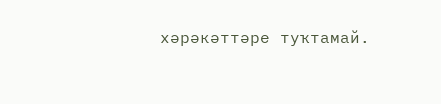хәрәкәттәре туҡтамай.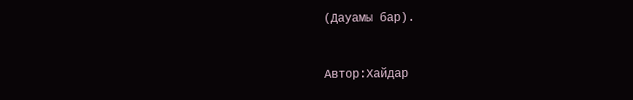(Дауамы бар).



Автор:Хайдар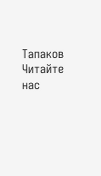Тапаков
Читайте нас